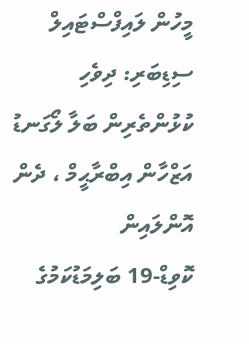މީހުން ލައިފްސްޓައިލް
ސިޑިބަރި: ދިވެހި ކުޅުންތެރިން ބަލާ ލޯގަނޑު
އަޒްހާން އިބްރާޙީމް ، ދެން އޮންލައިން
ކޮވިޑް-19 ބަލިމަޑުކަމުގެ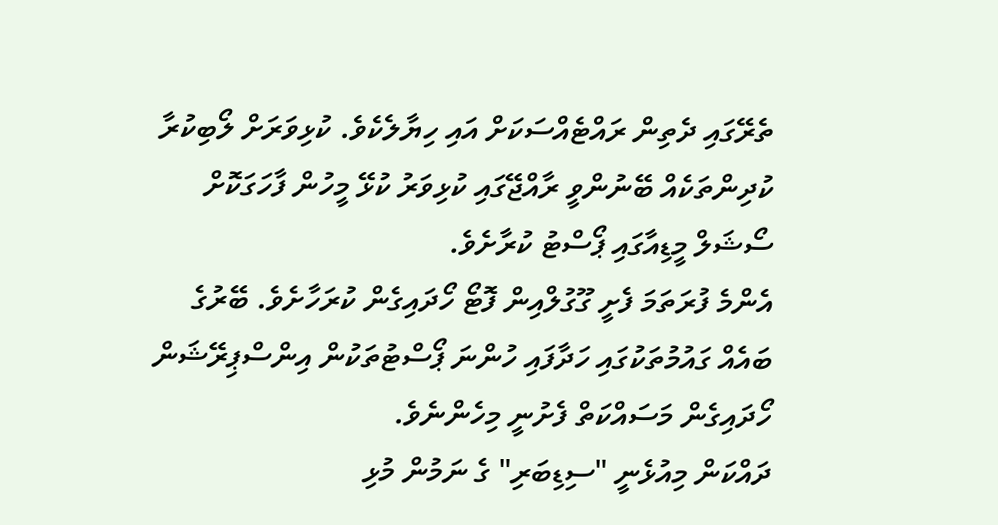ތެރޭގައި ދެތިން ރައްޓެއްސަކަށް އައި ހިޔާލެކެވެ. ކުޅިވަރަށް ލޯބިކުރާ ކުދިންތަކެއް ބޭނުންވީ ރާއްޖޭގައި ކުޅިވަރު ކުޅޭ މީހުން ފާހަގަކޮށް ސޯޝަލް މީޑިއާގައި ޕޯސްޓު ކުރާށެވެ.
އެންމެ ފުރަތަމަ ފެށީ ގޫގުލްއިން ފޮޓޯ ހޯދައިގެން ކުރަހާށެވެ. ބޭރުގެ ބައެއް ގައުމުތަކުގައި ހަދާފައި ހުންނަ ޕޯސްޓުތަކުން އިންސްޕިރޭޝަން ހޯދައިގެން މަސައްކަތް ފެށުނީ މިހެންނެވެ.
ދައްކަން މިއުޅެނީ "ސިޑިބަރި" ގެ ނަމުން މުޅި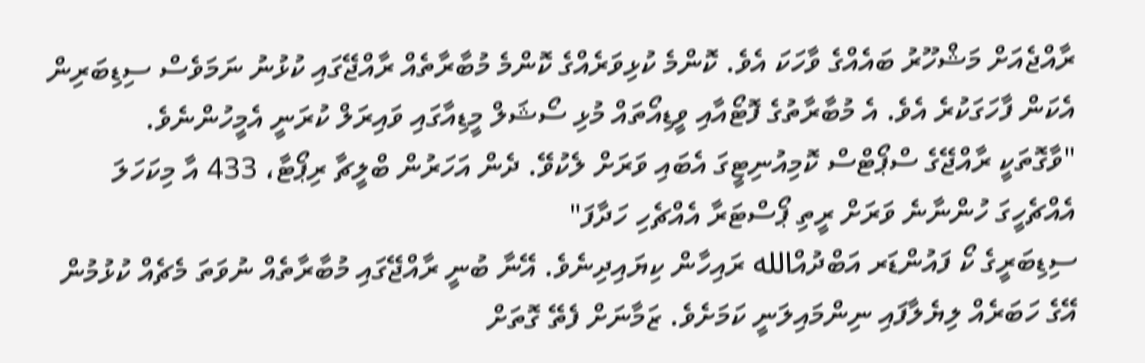ރާއްޖެއަށް މަޝްހޫރު ބައެއްގެ ވާހަކަ އެވެ. ކޮންމެ ކުޅިވަރެއްގެ ކޮންމެ މުބާރާތެއް ރާއްޖޭގައި ކުޅުނު ނަމަވެސް ސިޑިބަރިން އެކަން ފާހަގަކުރެ އެވެ. އެ މުބާރާތުގެ ފޮޓޯއާއި ވީޑިއޯތައް މުޅި ސޯޝަލް މީޑިއާގައި ވައިރަލް ކުރަނީ އެމީހުންނެވެ.
"ވާގޮތަކީ ރާއްޖޭގެ ސްޕޯޓްސް ކޮމިއުނިޓީގަ އެބައި ވަރަށް ލެކުވޭ. ދެން އަހަރުން ބްލީޗާ ރިޕޯޓާ، 433 އާ މިކަހަލަ އެއްޗެހީގަ ހުންނާނެ ވަރަށް ރީތި ޕޯސްޓަރާ އެއްޗެހި ހަދާފަ"
ސިޑިބަރީގެ ކޯ ފައުންޑަރ އަބްދުއްالله ރައިހާން ކިޔައިދިނެވެ. އޭނާ ބުނީ ރާއްޖޭގައި މުބާރާތެއް ނުވަތަ މެޗެއް ކުޅުމުން އޭގެ ހަބަރެއް ލިޔެލާފައި ނިންމައިލަނީ ކަމަށެވެ. ޒަމާނަށް ފެތޭ ގޮތަށް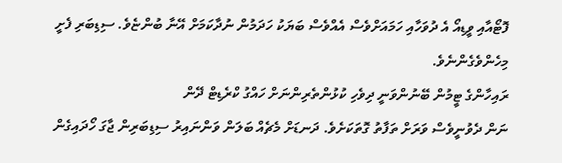ފޮޓޯއާއި ވީޑިއޯ އެ ދުވަހާއި ހަމައަށްވެސް އެއްވެސް ބަޔަކު ހަދަމުން ނުދާކަމަށް އޭނާ ބުންޏެވެ. ސިޑިބަރި ފެށީ މިހެންވެގެންނެވެ.
ރައިހާންގެ ޓީމުން ބޭނުންވަނީ ދިވެހި ކުޅުންތެރިންނަށް ހައްގު ކްރެޑިޓް ދޭން
ނަން ދެވުނީވެސް ވަރަށް ތަފާތު ގޮތަކަށެވެ. ދަނޑަށް މެޗެއް ބަލަން ވަންނައިރު ސިޑިބަރިން ޖާގަ ހޯދައިގެން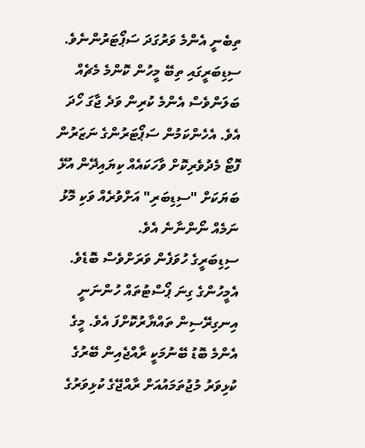ތިބެނީ އެންމެ ވަރުގަދަ ސަޕޯޓަރުންނެވެ. ސިޑިބަރީގައި ތިބޭ މީހުން ކޮންމެ މެޗެއް ބަލަންވެސް އެންމެ ކުރިން ވަދެ ޖާގަ ހޯދަ އެވެ. އެހެންކަމުން ސަޕޯޓަރުންގެ ނަޒަރުން ފޮޓޯ މެދުވެރިކޮށް ވާހަކައެއް ކިޔައިދޭން އުޅޭ ބަޔަކަށް "ސިޑިބަރި" އަށްވުރެއް ވަކި މޮޅު ނަމެއް ނޯންނާނެ އެވެ.
ސިޑިބަރީގެ ހުވަފެން ވަރަށްވެސް ބޮޑެވެ. އެމީހުންގެ ގިނަ ޕޯސްޓުތައް ހުންނަނީ އިނގިރޭސިން ތައްޔާރުކޮށްފަ އެވެ. މީގެ އެންމެ ބޮޑު ބޭނުމަކީ ރާއްޖެއިން ބޭރުގެ ކުޅިވަރު މުޖުތަމައުއަށް ރާއްޖޭގެ ކުޅިވަރުގެ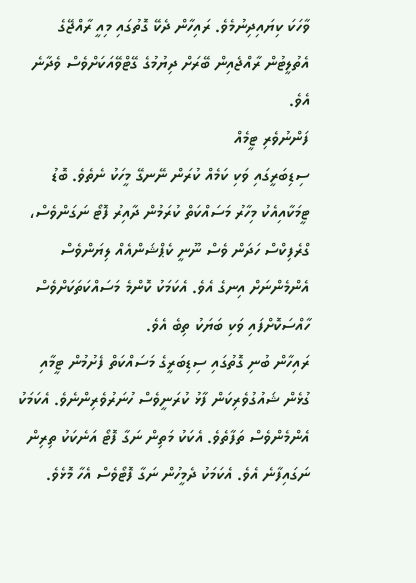ވާހަކަ ކިޔައިދިނުމެވެ. ރައިހާން ދެކޭ ގޮތުގައި މިއީ ރާއްޖޭގެ އެތުލީޓުން ރާއްޖެއިން ބޭރަށް ދިޔުމުގެ ގޭޓްވޭއަކަށްވެސް ވެދާނެ އެވެ.
ފަންނުވެރި ޓީމެއް
ސިޑިބަރީގައި ވަކި ކަމެއް ކުރަން ނޭނގޭ މީހަކު ނެތެވެ. ބޮޑު ޓީމަކާއިއެކު މިހާރު މަސައްކަތް ކުރަމުން ދާއިރު ފޮޓޯ ނަގަންވެސް، ގްރެފިކްސް ހަދަން ވެސް ނޫނީ ކެޕްޝަންއެއް ލިޔަންވެސް އެންމެންނަށް އިނގެ އެވެ. އެކަމަކު ކޮންމެ މަސައްކަތަކަށްވެސް ހާއްސަކޮށްފައި ވަކި ބަޔަކު ތިބެ އެވެ.
ރައިހާން ބުނި ގޮތުގައި ސިޑިބަރީގެ މަސައްކަތް ފެށުމުން ޓީމާއި ގުޅެން ޝައުގުވެރިކަން ފާޅު ކުރަނީވެސް ހުނަރުވެރިންނެވެ. އެކަމަކު އެންމެންވެސް ތަފާތެވެ. އެކަކު މަތިން ނަގާ ފޮޓޯ އަނެކަކު ތިރިން ނަގައިފާނެ އެވެ. އެކަމަކު ދެމީހުން ނަގާ ފޮޓޯވެސް އެހާ މޮޅެވެ.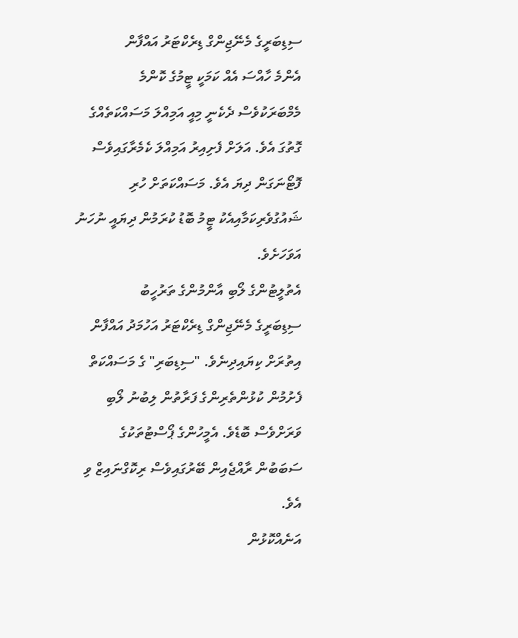ސިޑިބަރީގެ މެނޭޖިންގް ޑިރެކްޓަރު އައްފާން
އެންމެ ހާއްސަ އެއް ކަމަކީ ޓީމުގެ ކޮންމެ މެމްބަރަކުވެސް ދެކެނީ މިއީ އަމިއްލަ މަސައްކަތެއްގެ ގޮތުގަ އެވެ. އަލަށް ފެށިއިރު އަމިއްލަ ކެމެރާގައިވެސް ފޮޓޯނަގަން ދިޔަ އެވެ. މަސައްކަތަށް ހުރި ޝައުގުވެރިކަމާއިއެކު ޓީމު ބޮޑު ކުރަމުން ދިޔައީ ނުހަނު އަވަހަށެވެ.
އެތުލީޓުންގެ ލޯބި އާންމުންގެ ތަރުހީބު
ސިޑިބަރީގެ މެނޭޖިންގް ޑިރެކްޓަރު އަހުމަދު އައްފާން އިތުރަށް ކިޔައިދިނެވެ. "ސިޑިބަރި" ގެ މަސައްކަތް ފެށުމުން ކުޅުންތެރިންގެ ފަރާތުން ލިބުނު ލޯބި ވަރަށްވެސް ބޮޑެވެ. އެމީހުންގެ ޕޯސްޓުތަކުގެ ސަބަބުން ރާއްޖެއިން ބޭރުގައިވެސް ރިކޮގްނައިޒް ވި އެވެ.
އަނެއްކޮޅުން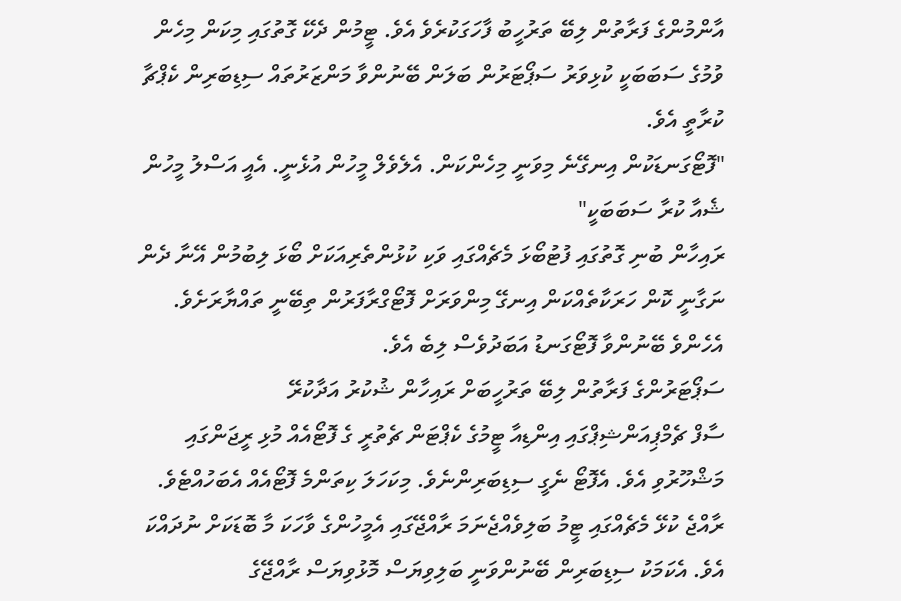އާންމުންގެ ފަރާތުން ލިބޭ ތަރުހީބު ފާހަގަކުރެވެ އެވެ. ޓީމުން ދެކޭ ގޮތުގައި މިކަން މިހެން ވުމުގެ ސަބަބަކީ ކުޅިވަރު ސަޕޯޓަރުން ބަލަން ބޭނުންވާ މަންޒަރުތައް ސިޑިބަރިން ކެޕްޗާ ކުރާތީ އެވެ.
"ފޮޓޯގަނޑަކުން އިނގޭނެ މިވަނީ މިހެންކަން. އެލެވެލް މީހުން އުޅެނީ. އެއީ އަސްލު މީހުން ޝެއާ ކުރާ ސަބަބަކީ"
ރައިހާން ބުނި ގޮތުގައި ފުޓުބޯޅަ މެޗެއްގައި ވަކި ކުޅުންތެރިއަކަށް ބޯޅަ ލިބުމުން އޭނާ ދެން ނަގާނީ ކޮން ހަރަކާތެއްކަން އިނގޭ މިންވަރަށް ފޮޓޯގްރާފަރުން ތިބޭނީ ތައްޔާރަށެވެ. އެހެންވެ ބޭނުންވާ ފޮޓޯގަނޑު އަބަދުވެސް ލިބެ އެވެ.
ސަޕޯޓަރުންގެ ފަރާތުން ލިބޭ ތަރުހީބަށް ރައިހާން ޝުކުރު އަދާކުރޭ
ސާފް ޗެމްޕިއަންޝިޕްގައި އިންޑިއާ ޓީމުގެ ކެޕްޓަން ޗެތުރީ ގެ ފޮޓޯއެއް މުޅި ރީޖަންގައި މަޝްހޫރުވި އެވެ. އެފޮޓޯ ނެގީ ސިޑިބަރިންނެވެ. މިކަހަލަ ކިތަންމެ ފޮޓޯއެއް އެބަހުއްޓެވެ.
ރާއްޖެ ކުޅޭ މެޗެއްގައި ޓީމު ބަލިވެއްޖެނަމަ ރާއްޖޭގައި އެމީހުންގެ ވާހަކަ މާ ބޮޑަކަށް ނުދައްކަ އެވެ. އެކަމަކު ސިޑިބަރިން ބޭނުންވަނީ ބަލިވިޔަސް މޮޅުވިޔަސް ރާއްޖޭގެ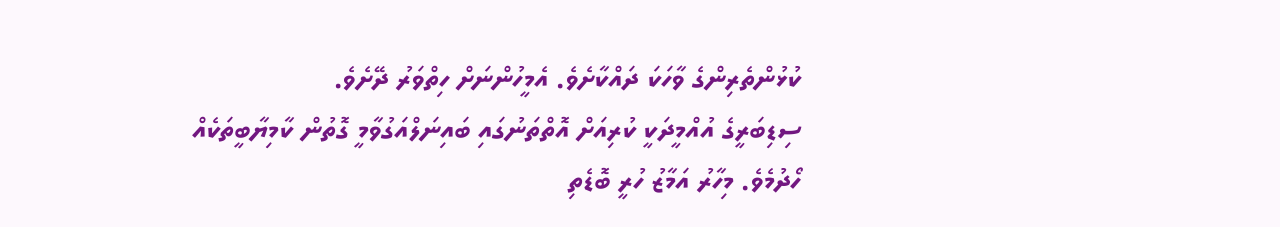ކުޅުންތެރިންގެ ވާހަކަ ދައްކާށެވެ. އެމީހުންނަށް ހިތްވަރު ދޭށެވެ.
ސިޑިބަރީގެ އުއްމީދަކީ ކުރިއަށް އޮތްތަނުގައި ބައިނަލްއަގުވާމީ ގޮތުން ކާމިޔާބީތަކެއް ހޯދުމެވެ. މިހާރު އަމާޒު ހުރީ ބޮޑެތި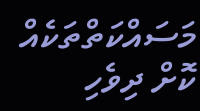މަސައްކަތްތަކެއް ކޮށް ދިވެހި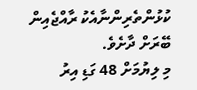ކުޅުންތެރިންނާއެކު ރާއްޖެއިން ބޭރަށް ދާށެވެ.
މި ލިޔުމަށް 48 ގަޑި އިރު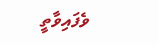ވެފައިވާތީ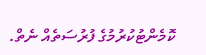ކޮމެންޓުކުރުމުގެ ފުރުސަތެއް ނެތް.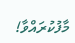މާފުކުރައްވާ!